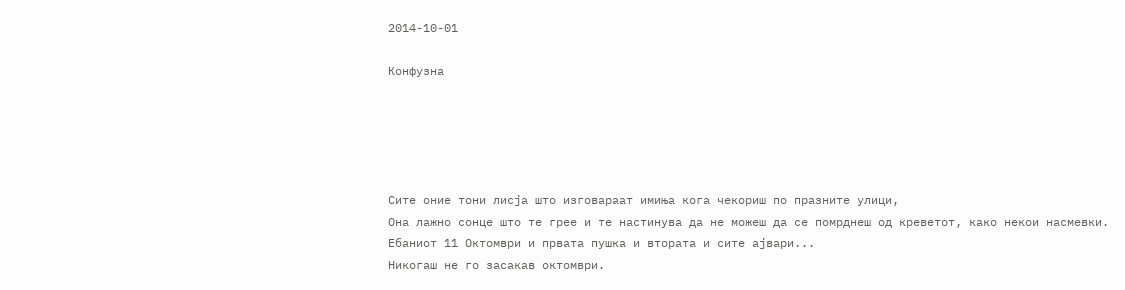2014-10-01

Конфузна





Сите оние тони лисја што изговараат имиња кога чекориш по празните улици,
Она лажно сонце што те грее и те настинува да не можеш да се помрднеш од креветот, како некои насмевки.
Ебаниот 11 Октомври и првата пушка и втората и сите ајвари...
Никогаш не го засакав октомври.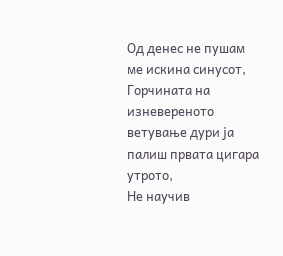Од денес не пушам ме искина синусот,
Горчината на изневереното ветување дури ја палиш првата цигара утрото,
Не научив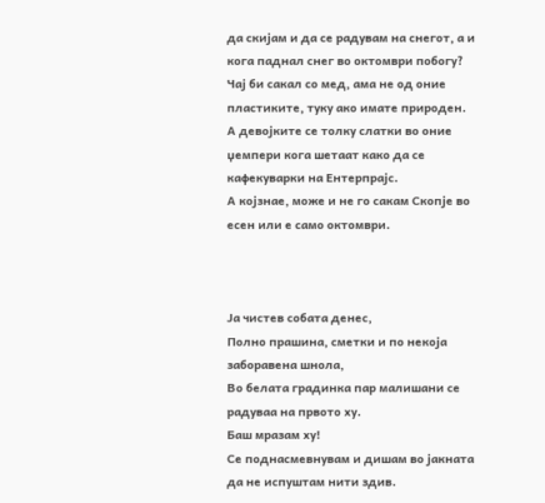да скијам и да се радувам на снегот, а и кога паднал снег во октомври побогу?
Чај би сакал со мед, ама не од оние пластиките, туку ако имате природен.
А девојките се толку слатки во оние џемпери кога шетаат како да се кафекуварки на Ентерпрајс.
А којзнае, може и не го сакам Скопје во есен или е само октомври.



Ја чистев собата денес,
Полно прашина, сметки и по некоја заборавена шнола,
Во белата градинка пар малишани се радуваа на првото ху.
Баш мразам ху!
Се поднасмевнувам и дишам во јакната да не испуштам нити здив.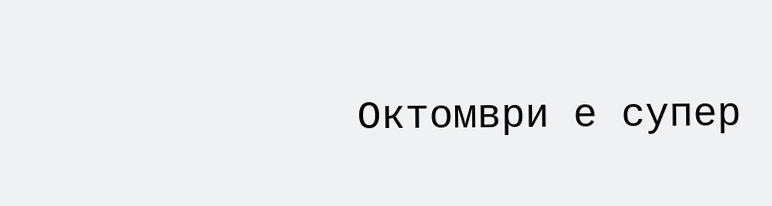Октомври е супер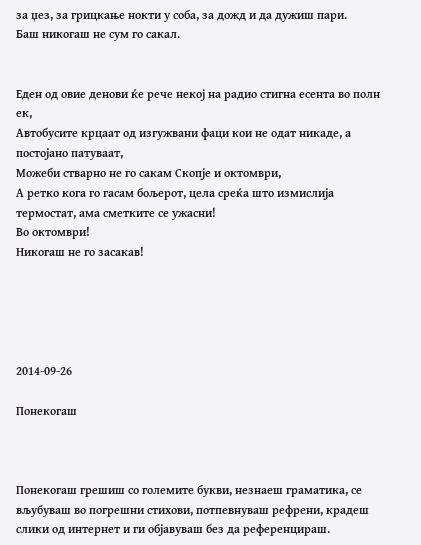за џез, за грицкање нокти у соба, за дожд и да дужиш пари.
Баш никогаш не сум го сакал.


Еден од овие денови ќе рече некој на радио стигна есента во полн ек,
Автобусите крцаат од изгужвани фаци кои не одат никаде, а постојано патуваат,
Можеби стварно не го сакам Скопје и октомври,
А ретко кога го гасам бољерот, цела среќа што измислија термостат, ама сметките се ужасни!
Во октомври!
Никогаш не го засакав!





2014-09-26

Понекогаш



Понекогаш грешиш со големите букви, незнаеш граматика, се вљубуваш во погрешни стихови, потпевнуваш рефрени, крадеш слики од интернет и ги објавуваш без да референцираш.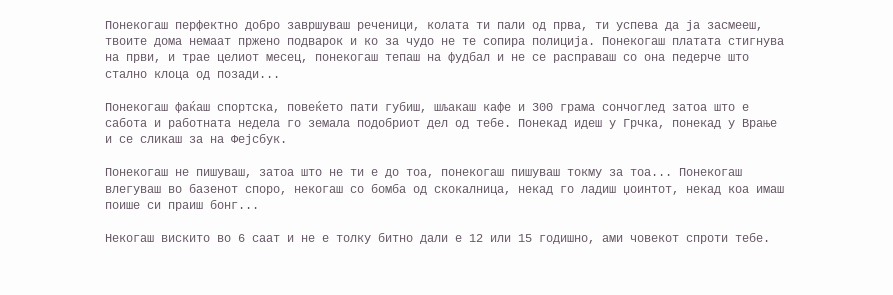Понекогаш перфектно добро завршуваш реченици, колата ти пали од прва, ти успева да ја засмееш, твоите дома немаат пржено подварок и ко за чудо не те сопира полиција. Понекогаш платата стигнува на први, и трае целиот месец, понекогаш тепаш на фудбал и не се расправаш со она педерче што стално клоца од позади...

Понекогаш фаќаш спортска, повеќето пати губиш, шљакаш кафе и 300 грама сончоглед затоа што е сабота и работната недела го земала подобриот дел од тебе. Понекад идеш у Грчка, понекад у Врање и се сликаш за на Фејсбук.

Понекогаш не пишуваш, затоа што не ти е до тоа, понекогаш пишуваш токму за тоа... Понекогаш влегуваш во базенот споро, некогаш со бомба од скокалница, некад го ладиш џоинтот, некад коа имаш поише си праиш бонг...

Некогаш вискито во 6 саат и не е толку битно дали е 12 или 15 годишно, ами човекот спроти тебе.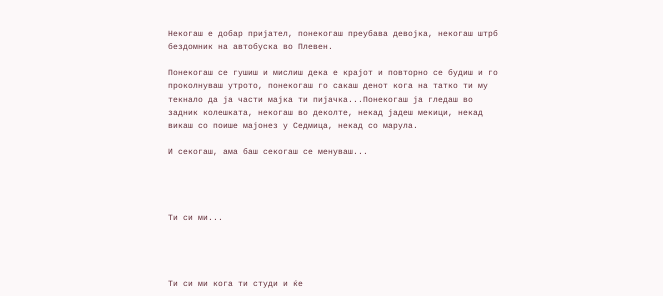Некогаш е добар пријател, понекогаш преубава девојка, некогаш штрб бездомник на автобуска во Плевен.

Понекогаш се гушиш и мислиш дека е крајот и повторно се будиш и го проколнуваш утрото, понекогаш го сакаш денот кога на татко ти му текнало да ја части мајка ти пијачка...Понекогаш ја гледаш во задник колешката, некогаш во деколте, некад јадеш мекици, некад викаш со поише мајонез у Седмица, некад со марула.

И секогаш, ама баш секогаш се менуваш...




Ти си ми...




Ти си ми кога ти студи и ќе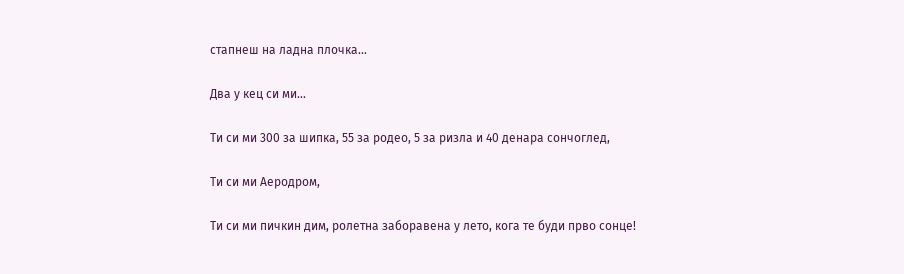стапнеш на ладна плочка...

Два у кец си ми...

Ти си ми 300 за шипка, 55 за родео, 5 за ризла и 40 денара сончоглед,

Ти си ми Аеродром,

Ти си ми пичкин дим, ролетна заборавена у лето, кога те буди прво сонце!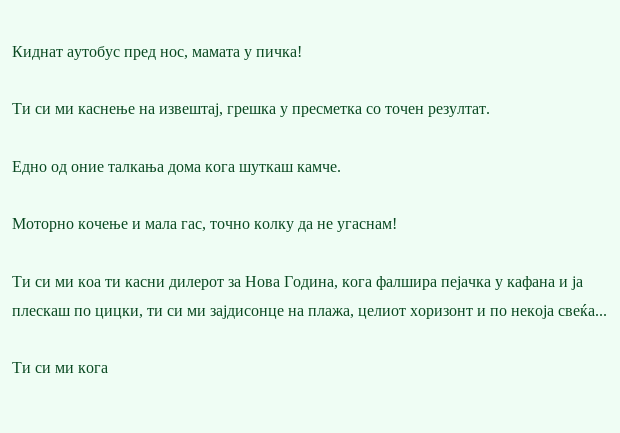Киднат аутобус пред нос, мамата у пичка!

Ти си ми каснење на извештај, грешка у пресметка со точен резултат.

Едно од оние талкања дома кога шуткаш камче.

Моторно кочење и мала гас, точно колку да не угаснам!

Ти си ми коа ти касни дилерот за Нова Година, кога фалшира пејачка у кафана и ја плескаш по цицки, ти си ми зајдисонце на плажа, целиот хоризонт и по некоја свеќа...

Ти си ми кога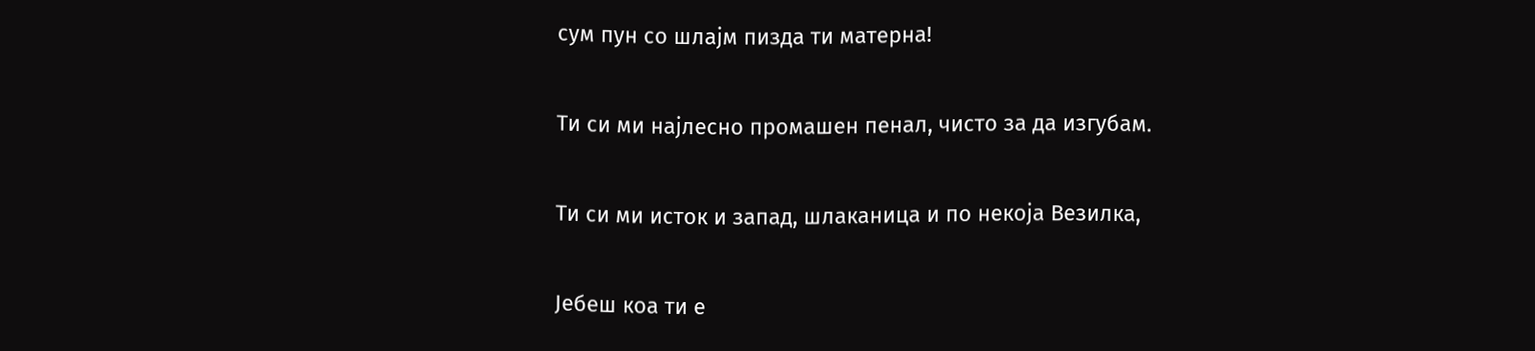сум пун со шлајм пизда ти матерна!

Ти си ми најлесно промашен пенал, чисто за да изгубам.

Ти си ми исток и запад, шлаканица и по некоја Везилка,

Јебеш коа ти е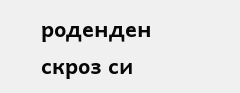роденден скроз си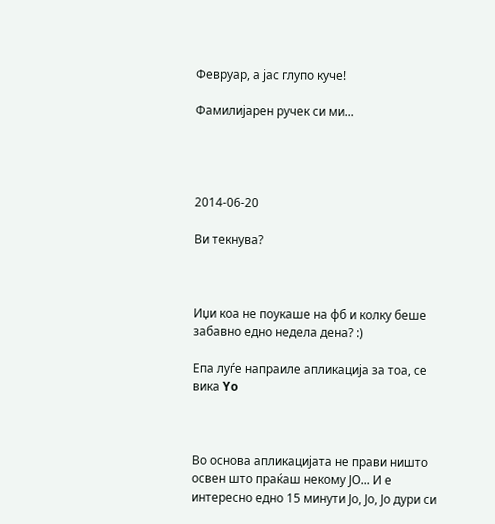Февруар, а јас глупо куче!

Фамилијарен ручек си ми...




2014-06-20

Ви текнува?



Иџи коа не поукаше на фб и колку беше забавно едно недела дена? :)

Епа луѓе напраиле апликација за тоа, се вика Yo



Во основа апликацијата не прави ништо освен што праќаш некому ЈО... И е интересно едно 15 минути Јо, Јо, Јо дури си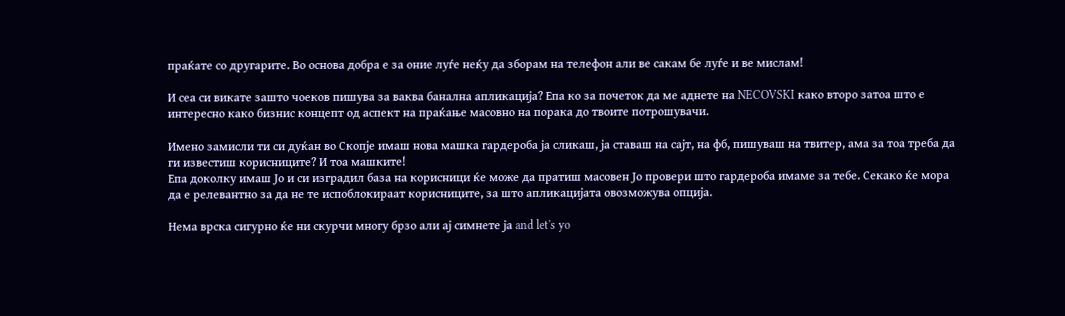праќате со другарите. Во основа добра е за оние луѓе неќу да зборам на телефон али ве сакам бе луѓе и ве мислам!

И сеа си викате зашто чоеков пишува за ваква банална апликација? Епа ко за почеток да ме аднете на NECOVSKI како второ затоа што е интересно како бизнис концепт од аспект на праќање масовно на порака до твоите потрошувачи.

Имено замисли ти си дуќан во Скопје имаш нова машка гардероба ја сликаш, ја ставаш на сајт, на фб, пишуваш на твитер, ама за тоа треба да ги известиш корисниците? И тоа машките!
Епа доколку имаш Јо и си изградил база на корисници ќе може да пратиш масовен Јо провери што гардероба имаме за тебе. Секако ќе мора да е релевантно за да не те испоблокираат корисниците, за што апликацијата овозможува опција.

Нема врска сигурно ќе ни скурчи многу брзо али ај симнете ја and let's yo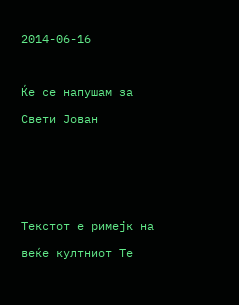2014-06-16

Ќе се напушам за Свети Јован



Текстот е римејк на веќе култниот Те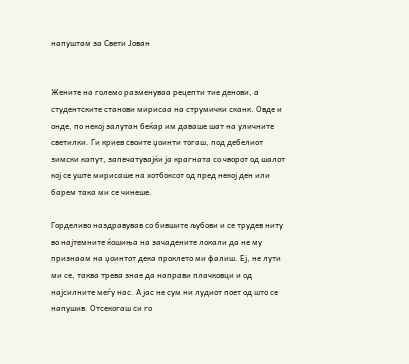напуштам за Свети Јован


Жените на големо разменуваа рецепти тие денови, а студентските станови мирисаа на струмички сканк. Овде и онде, по некој залутан беќар им даваше шат на уличните светилки. Ги криев своите џоинти тогаш, под дебелиот зимски капут, запечатувајќи ја крагната со чворот од шалот кој се уште мирисаше на хотбоксот од пред некој ден или барем така ми се чинеше.

Горделиво наздравував со бившите љубови и се трудев ниту во најтемните ќошиња на зачадените локали да не му признаам на џоинтот дека проклето ми фалиш. Еј, не лути ми се, таква трева знае да направи плачковци и од најсилните меѓу нас. А јас не сум ни лудиот поет од што се напушив. Отсекогаш си го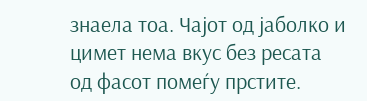знаела тоа. Чајот од јаболко и цимет нема вкус без ресата од фасот помеѓу прстите.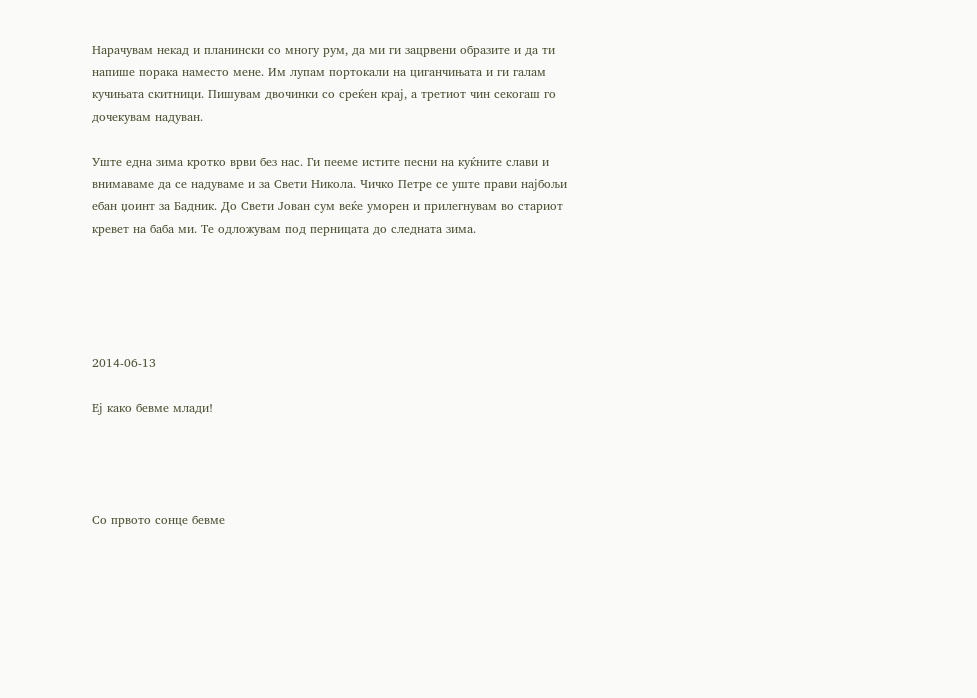Нарачувам некад и планински со многу рум, да ми ги зацрвени образите и да ти напише порака наместо мене. Им лупам портокали на циганчињата и ги галам кучињата скитници. Пишувам двочинки со среќен крај, а третиот чин секогаш го дочекувам надуван.

Уште една зима кротко врви без нас. Ги пееме истите песни на куќните слави и внимаваме да се надуваме и за Свети Никола. Чичко Петре се уште прави најбољи ебан џоинт за Бадник. До Свети Јован сум веќе уморен и прилегнувам во стариот кревет на баба ми. Те одложувам под перницата до следната зима.





2014-06-13

Еј како бевме млади!




Со првото сонце бевме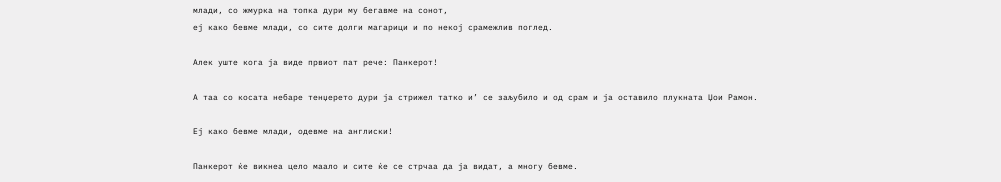млади, со жмурка на топка дури му бегавме на сонот,
еј како бевме млади, со сите долги магарици и по некој срамежлив поглед.

Алек уште кога ја виде првиот пат рече: Панкерот!

А таа со косата небаре тенџерето дури ја стрижел татко и’ се заљубило и од срам и ја оставило плукната Џои Рамон.

Еј како бевме млади, одевме на англиски!

Панкерот ќе викнеа цело маало и сите ќе се стрчаа да ја видат, а многу бевме.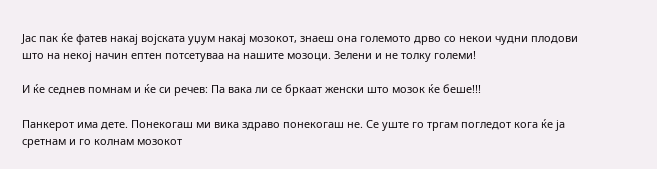Јас пак ќе фатев накај војската уџум накај мозокот, знаеш она големото дрво со некои чудни плодови што на некој начин ептен потсетуваа на нашите мозоци. Зелени и не толку големи!

И ќе седнев помнам и ќе си речев: Па вака ли се бркаат женски што мозок ќе беше!!!

Панкерот има дете. Понекогаш ми вика здраво понекогаш не. Се уште го тргам погледот кога ќе ја сретнам и го колнам мозокот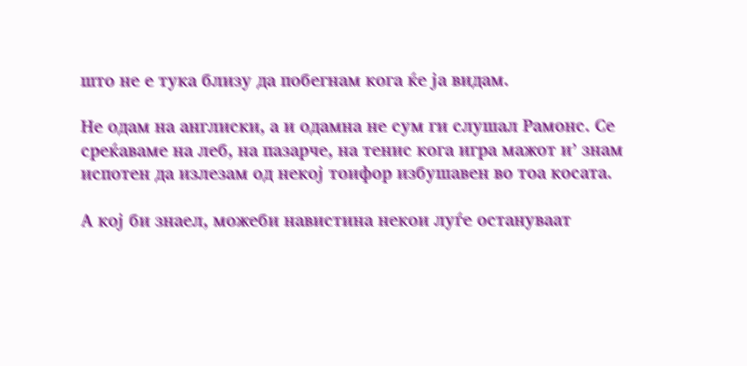што не е тука близу да побегнам кога ќе ја видам.

Не одам на англиски, а и одамна не сум ги слушал Рамонс. Се среќаваме на леб, на пазарче, на тенис кога игра мажот и’ знам испотен да излезам од некој тоифор избушавен во тоа косата.

А кој би знаел, можеби навистина некои луѓе остануваат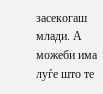засекогаш млади. А можеби има луѓе што те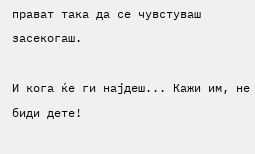прават така да се чувстуваш засекогаш.

И кога ќе ги најдеш... Кажи им, не биди дете!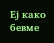Еј како бевме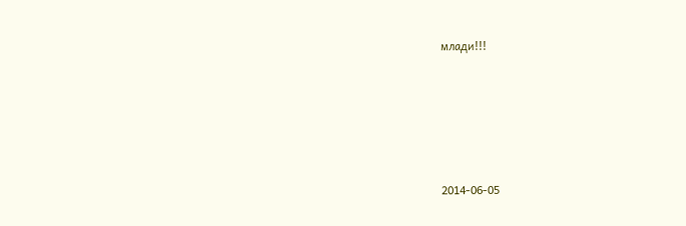млади!!!






2014-06-05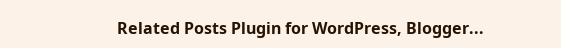Related Posts Plugin for WordPress, Blogger...